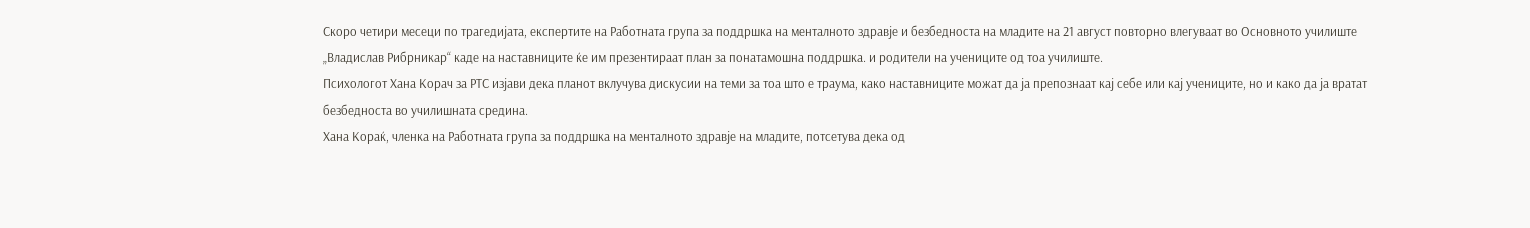Скоро четири месеци по трагедијата, експертите на Работната група за поддршка на менталното здравје и безбедноста на младите на 21 август повторно влегуваат во Основното училиште „Владислав Рибрникар“ каде на наставниците ќе им презентираат план за понатамошна поддршка. и родители на учениците од тоа училиште.
Психологот Хана Корач за РТС изјави дека планот вклучува дискусии на теми за тоа што е траума, како наставниците можат да ја препознаат кај себе или кај учениците, но и како да ја вратат безбедноста во училишната средина.
Хана Кораќ, членка на Работната група за поддршка на менталното здравје на младите, потсетува дека од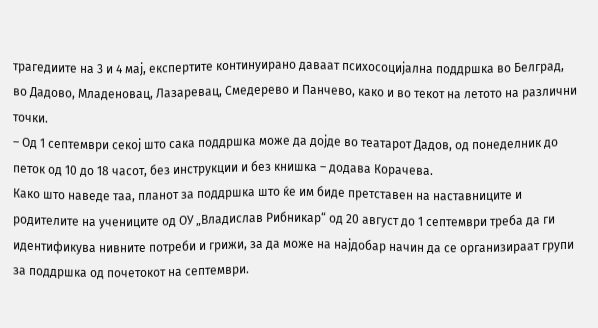трагедиите на 3 и 4 мај, експертите континуирано даваат психосоцијална поддршка во Белград, во Дадово, Младеновац, Лазаревац, Смедерево и Панчево, како и во текот на летото на различни точки.
– Од 1 септември секој што сака поддршка може да дојде во театарот Дадов, од понеделник до петок од 10 до 18 часот, без инструкции и без книшка – додава Корачева.
Како што наведе таа, планот за поддршка што ќе им биде претставен на наставниците и родителите на учениците од ОУ „Владислав Рибникар“ од 20 август до 1 септември треба да ги идентификува нивните потреби и грижи, за да може на најдобар начин да се организираат групи за поддршка од почетокот на септември.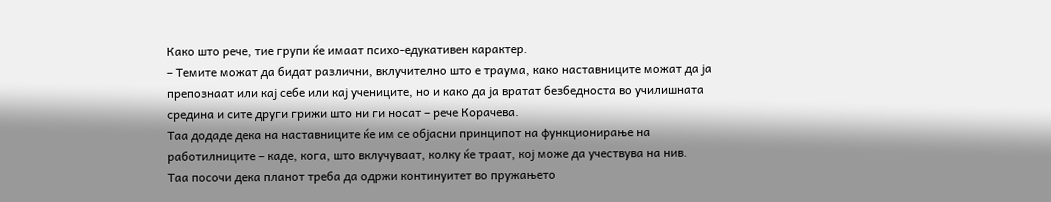Како што рече, тие групи ќе имаат психо-едукативен карактер.
– Темите можат да бидат различни, вклучително што е траума, како наставниците можат да ја препознаат или кај себе или кај учениците, но и како да ја вратат безбедноста во училишната средина и сите други грижи што ни ги носат – рече Корачева.
Таа додаде дека на наставниците ќе им се објасни принципот на функционирање на работилниците – каде, кога, што вклучуваат, колку ќе траат, кој може да учествува на нив.
Таа посочи дека планот треба да одржи континуитет во пружањето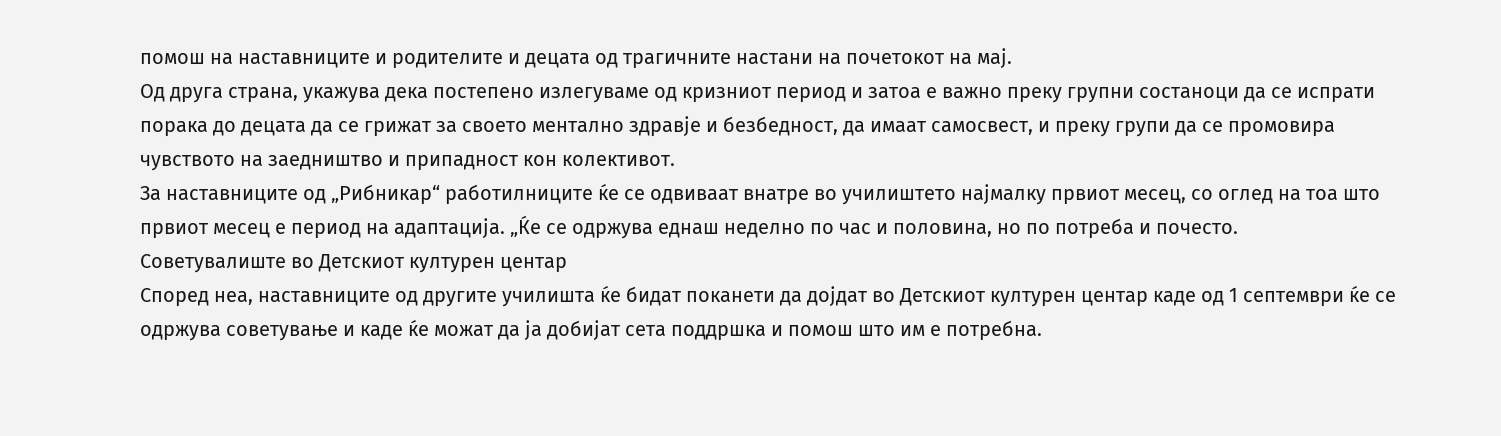помош на наставниците и родителите и децата од трагичните настани на почетокот на мај.
Од друга страна, укажува дека постепено излегуваме од кризниот период и затоа е важно преку групни состаноци да се испрати порака до децата да се грижат за своето ментално здравје и безбедност, да имаат самосвест, и преку групи да се промовира чувството на заедништво и припадност кон колективот.
За наставниците од „Рибникар“ работилниците ќе се одвиваат внатре во училиштето најмалку првиот месец, со оглед на тоа што првиот месец е период на адаптација. „Ќе се одржува еднаш неделно по час и половина, но по потреба и почесто.
Советувалиште во Детскиот културен центар
Според неа, наставниците од другите училишта ќе бидат поканети да дојдат во Детскиот културен центар каде од 1 септември ќе се одржува советување и каде ќе можат да ја добијат сета поддршка и помош што им е потребна.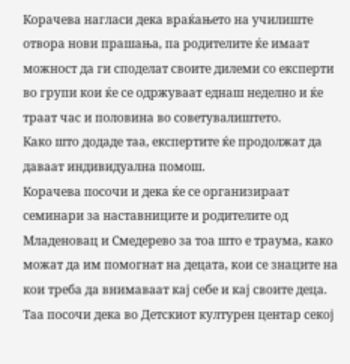Корачева нагласи дека враќањето на училиште отвора нови прашања, па родителите ќе имаат можност да ги споделат своите дилеми со експерти во групи кои ќе се одржуваат еднаш неделно и ќе траат час и половина во советувалиштето.
Како што додаде таа, експертите ќе продолжат да даваат индивидуална помош.
Корачева посочи и дека ќе се организираат семинари за наставниците и родителите од Младеновац и Смедерево за тоа што е траума, како можат да им помогнат на децата, кои се знаците на кои треба да внимаваат кај себе и кај своите деца.
Таа посочи дека во Детскиот културен центар секој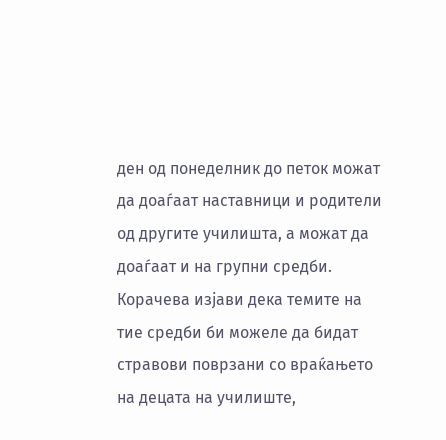ден од понеделник до петок можат да доаѓаат наставници и родители од другите училишта, а можат да доаѓаат и на групни средби.
Корачева изјави дека темите на тие средби би можеле да бидат стравови поврзани со враќањето на децата на училиште,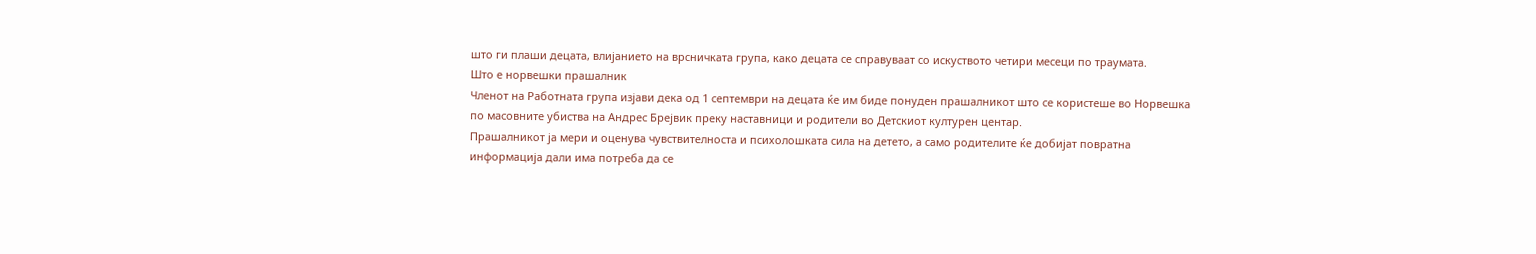што ги плаши децата, влијанието на врсничката група, како децата се справуваат со искуството четири месеци по траумата.
Што е норвешки прашалник
Членот на Работната група изјави дека од 1 септември на децата ќе им биде понуден прашалникот што се користеше во Норвешка по масовните убиства на Андрес Брејвик преку наставници и родители во Детскиот културен центар.
Прашалникот ја мери и оценува чувствителноста и психолошката сила на детето, а само родителите ќе добијат повратна информација дали има потреба да се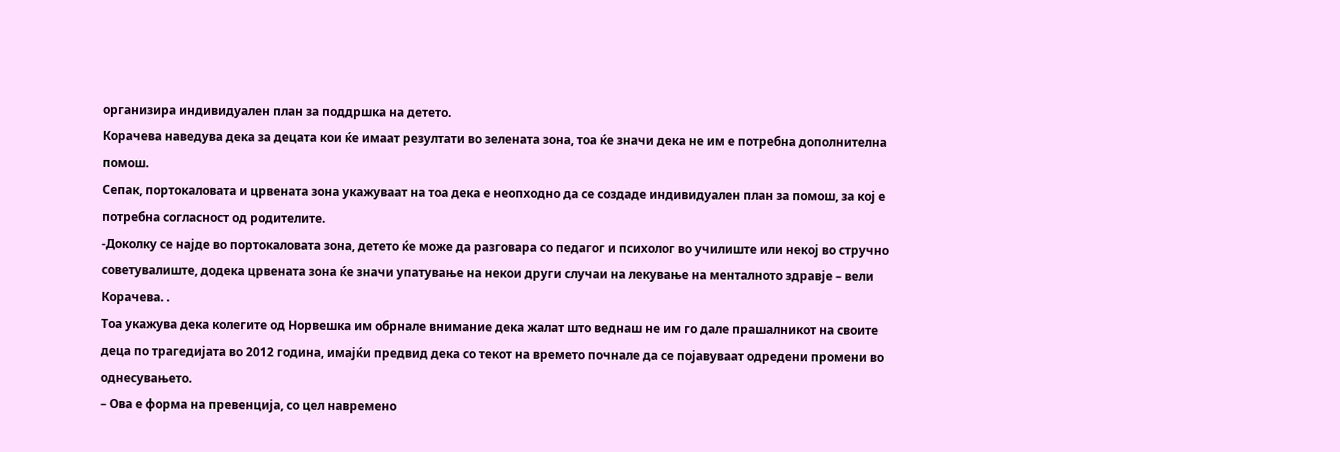организира индивидуален план за поддршка на детето.
Корачева наведува дека за децата кои ќе имаат резултати во зелената зона, тоа ќе значи дека не им е потребна дополнителна помош.
Сепак, портокаловата и црвената зона укажуваат на тоа дека е неопходно да се создаде индивидуален план за помош, за кој е потребна согласност од родителите.
-Доколку се најде во портокаловата зона, детето ќе може да разговара со педагог и психолог во училиште или некој во стручно советувалиште, додека црвената зона ќе значи упатување на некои други случаи на лекување на менталното здравје – вели Корачева. .
Тоа укажува дека колегите од Норвешка им обрнале внимание дека жалат што веднаш не им го дале прашалникот на своите деца по трагедијата во 2012 година, имајќи предвид дека со текот на времето почнале да се појавуваат одредени промени во однесувањето.
– Ова е форма на превенција, со цел навремено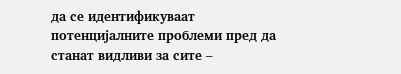да се идентификуваат потенцијалните проблеми пред да станат видливи за сите –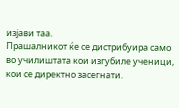изјави таа.
Прашалникот ќе се дистрибуира само во училиштата кои изгубиле ученици, кои се директно засегнати.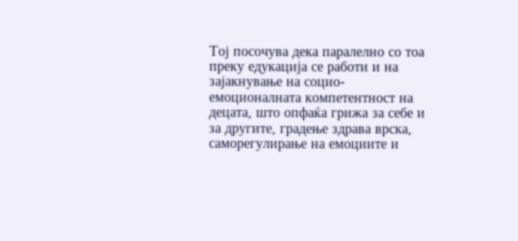Тој посочува дека паралелно со тоа преку едукација се работи и на зајакнување на социо-емоционалната компетентност на децата, што опфаќа грижа за себе и за другите, градење здрава врска, саморегулирање на емоциите и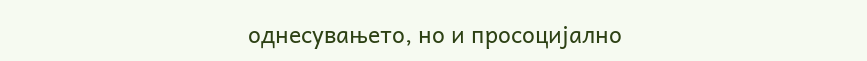однесувањето, но и просоцијално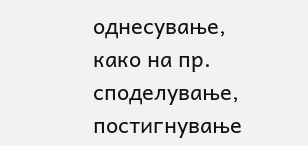однесување, како на пр. споделување, постигнување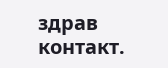здрав контакт.